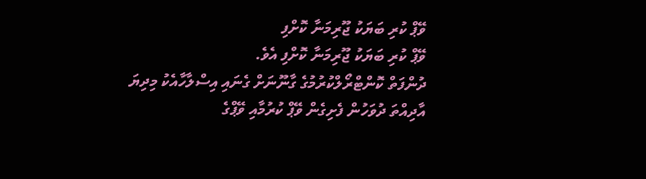ވޭޕް ކުރި ބަޔަކު ޖޫރިމަނާ ކޮށްފި
ވޭޕް ކުރި ބަޔަކު ޖޫރިމަނާ ކޮށްފި އެވެ.
ދުންފަތް ކޮންޓްރޯލްކުރުމުގެ ގާނޫނަށް ގެނައި އިސްލާހާއެކު މިދިޔަ އާދިއްތަ ދުވަހުން ފެށިގެން ވޭޕް ކުރުމާއި ވޭޕްގެ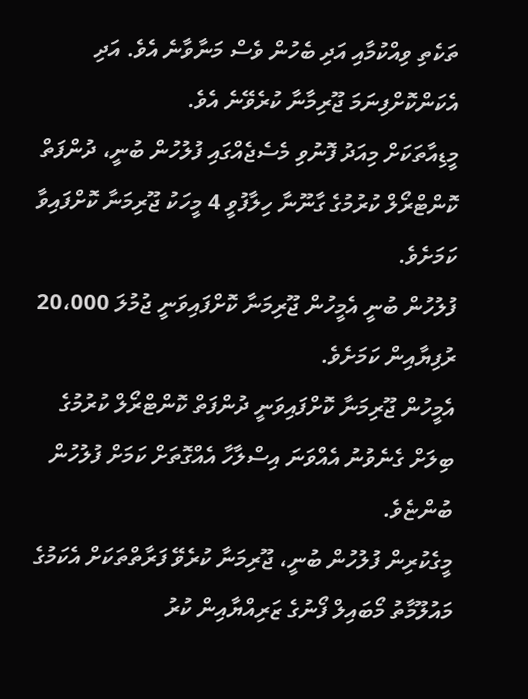ތަކެތި ވިއްކުމާއި އަދި ބެހުން ވެސް މަނާވާނެ އެވެ. އަދި އެކަންކޮށްފިނަމަ ޖޫރިމާނާ ކުރެވޭނެ އެވެ.
މީޑިއާތަކަށް މިއަދު ފޮނުވި މެސެޖެއްގައި ފުލުހުން ބުނީ، ދުންފަތް ކޮންޓްރޯލް ކުރުމުގެ ގާނޫނާ ހިލާފުވީ 4 މީހަކު ޖޫރިމަނާ ކޮށްފައިވާ ކަމަށެވެ.
ފުލުހުން ބުނީ އެމީހުން ޖޫރިމަނާ ކޮށްފައިވަނީ ޖުމުލަ 20،000 ރުފިޔާއިން ކަމަށެވެ.
އެމީހުން ޖޫރިމަނާ ކޮށްފައިވަނީ ދުންފަތް ކޮންޓްރޯލް ކުރުމުގެ ބިލަށް ގެނެވުނު އެއްވަނަ އިސްލާހާ އެއްގޮތަށް ކަމަށް ފުލުހުން ބުންޏެވެ.
މީގެކުރިން ފުލުހުން ބުނީ، ޖޫރިމަނާ ކުރެވޭ ފަރާތްތަކަށް އެކަމުގެ މައުލޫމާތު މޯބައިލް ފޯނުގެ ޒަރިއްޔާއިން ކުރު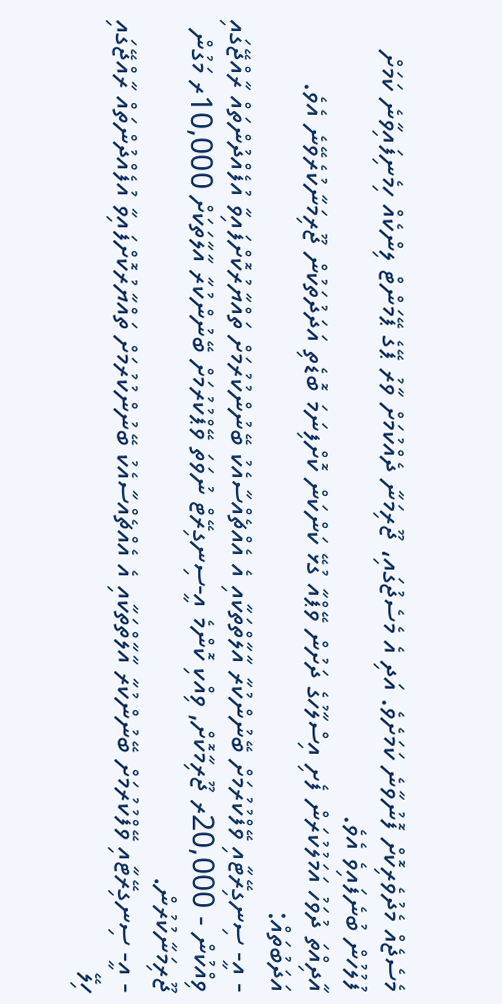މެސެޖެއް މެދުވެރިކޮށް ފޮނުވާނެ ކަމަށެވެ. އަދި އެ މެސެޖުގައި، ޖޫރިމަނާ ދެއްކުމަށް ވާރު ޕޭގެ ޕޭމަންޓް ލިންކެއް ހިމެނިފައިވާނެ ކަމަށް ފުލުހުން ބުނެފައިވެ އެވެ.
އާދިއްތަ ދުވަހު އަމަލުކުރަން ފެށި އިސްލާހުގެ ދަށުން ވޭޕްއާ ގުޅޭ ކަންކަން ކޮށްފިނަމަ ބޮޑެތި އަދަދުތަކުން ޖޫރިމަނާކުރެވޭނެ އެވެ.
އަދަބުތައް:
- އީ- ސިނގިރޭޓާއި ވޭފްކުރުމަށް ބޭނުންކުރާ އާލާތްތަކާއި އެ އެއްޗެއްސާއެކު ބޭނުންކުރުމަށް ތައްޔާރުކޮށްފައިވާ އުފެއްދުންތައް ރާއްޖޭގައި ވިއްކުން - 20,000ރ ޖޫރިމާކޮށް, ވިއްކި ކޮންމެ އީ-ސިނގިރޭޓް ނުވަތަ ވޭޕްކުރުމަށް ބޭނުންކުރާ އާލާތަކަށް 10,000ރ މަގުން ޖޫރިމަނާކުރުން.
- އީ- ސިނގިރޭޓާއި ވޭފްކުރުމަށް ބޭނުންކުރާ އާލާތްތަކާއި އެ އެއްޗެއްސާއެކު ބޭނުންކުރުމަށް ތައްޔާރުކޮށްފައިވާ އުފެއްދުންތައް ރާއްޖޭގައި ހިލޭ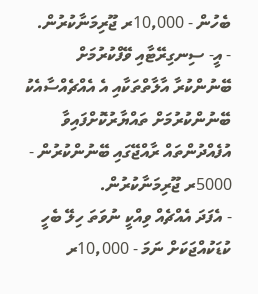ބެހުން - 10,000ރ ޖޫރިމަނާކުރުން.
- އީ- ސިނގިރޭޓާއި ވޭފްކުރުމަށް ބޭނުންކުރާ އާލާތްތަކާއި އެ އެއްޗެއްސާއެކު ބޭނުންކުރުމަށް ތައްޔާރުކޮށްފައިވާ އުފެއްދުންތައް ރާއްޖޭގައި ބޭނުންކުރުން - 5000ރ ޖޫރިމަނާކުރުން.
- އެފަދަ އެއްޗެއް ވިއްކީ ނުވަތަ ހިލޭ ބެހީ ކުޑަކުއްޖަކަށް ނަމަ - 10,000ރ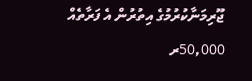ޖޫރިމަނާކުރުމުގެ އިތުރުން އެ ފަރާތެއް 50,000ރ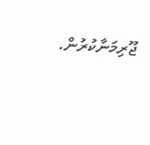ޖޫރިމަނާކުރުން.